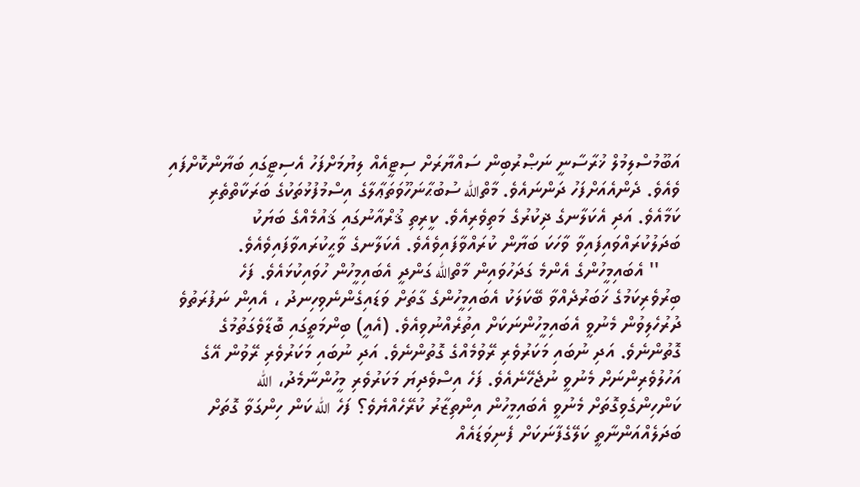އަބޫމުސްލިމުލް ޚުރާސާނީ ނަޞްރުބިން ސައްޔާރަށް ސިޓީއެއް ލިޔުމަށްފަހު އެސިޓީގައި ބަޔާންކޮށްފައި ވެއެވެ. ދެންއެއަށްފަހު ދަންނައެވެ. މާތްالله ސުބުޙާނަހޫވަތަޢާލާގެ އިސްމުފުޅުތަކުގެ ބަރަކާތްތެރި ކަމާއެވެ. އަދި އެކަލާނގެ ޛިކުރުގެ މަތިވެރިއެވެ. ކީރިތި ޤުރްއާނުގައި ޤައުމެއްގެ ބަޔަކު ބަދަލުކުރައްވައިފައިވާ ވާހަކަ ބަޔާން ކުރައްވާފައިވެއެވެ. އެކަލާނގެ ވާޙީކުރައވާފައިވެއެވެ.
    '' އެބައިމީހުންގެ އެންމެ ގަދަހުވައިން މާތްالله ގަންދީ އެބައިމީހުން ހުވައިކުޅައެވެ. ފަހެ ބިރުވެރިކަމުގެ ޚަބަރުދެއްވާ ބޭކަލަކު އެބައިމީހުންގެ ގާތަށް ވަޑައިގެންނެވިހިނދު ، އެއިން ނަފުރަތުވެ ދުރުހެލިވުން މެނުވީ އެބައިމީހުންނަކަށް އިތުރެއްނުވިއެވެ. (އެއީ) ބިންމަތީގައި ބޮޑާވެގަތުމުގެ ގޮތުންނެވެ. އަދި ނުބައި މަކަރުވެރި ރޭވުމެއްގެ ގޮތުންނެވެ. އަދި ނުބައި މަކަރުވެރި ރޭވުން އޭގެ އަހުލުވެރިންނަށް މެނުވީ ނުޖެހޭނެއެވެ. ފަހެ އިސްވެދިޔަ މަކަރުވެރި މީހުންނާމެދު، الله ކަންހިންގެވިގޮތަށް މެނުވީ އެބައިމީހުން އިންތިޒާރު ކުރޭހެއްޔެވެ؟ ފަހެ الله ކަން ހިންގަވާ ގޮތަށް ބަދަލެއްއަންނާތީ ކަލޭގެފާނަކަށް ފެނިވަޑައެއް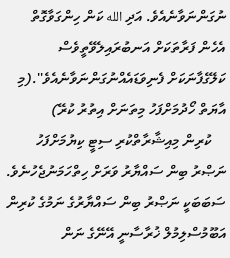ނުގަންނަވާނެއެވެ. އަދި الله ކަން ހިންގަވާގޮތް އެހެން ފަރާތަކަށް އަނބުރައިލެވޭތީވެސް ކަލޭގެފާނަކަށް ފެނިވަޑައެއްނުގަންނަވާނެއެވެ''.(މި އާޔަތް ހޯދުމަށްފަހު މިތަނަށް އިތުރު ކުރޭ)
    ކުރިން މިއިޝާރާތްކުރި ސިޓީ ކިޔުމަށްފަހު ނަޞްރު ބިން ސައްޔާރު ވަރަށް ހިތްހަމަނުޖެހުނެވެ. ސަބަބަކީ ނަޞްރު ބިން ސައްޔާރުގެ ނަމުގެ ކުރިން އަބޫމުސްލިމުލް ޚުރާސާނީ އޭނޭގެ ނަން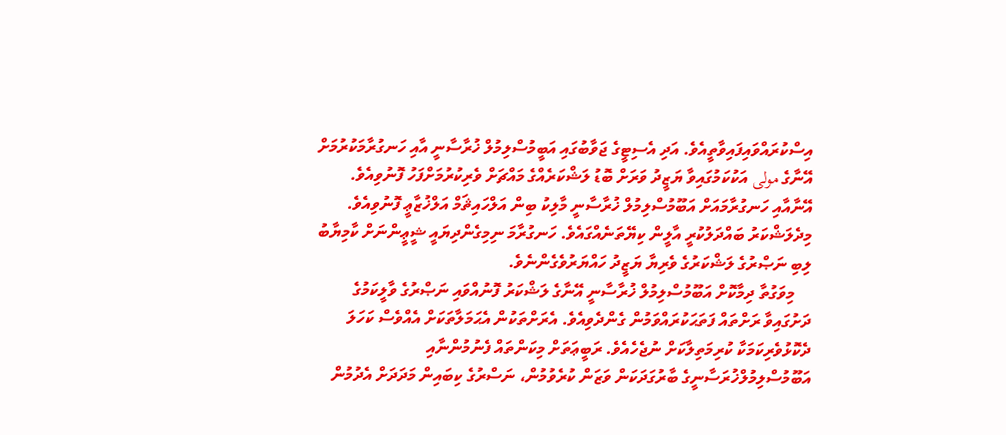އިސްކުރައްވައިފައިވާތީއެވެ. އަދި އެސިޓީގެ ޖަވާބުގައި އަބީމުސްލިމުލް ޚުރާސާނީ އާއި ހަނގުރާމަކުރުމަށް އޭނާގެ مولى އަކުކަމުގައިވާ ޔަޒީދު ވަރަށް ބޮޑު ލަޝްކަރެއްގެ މައްޗަށް ވެރިކުރުމަށްފަހު ފޮނުވިއެވެ. އޭނާއާއި ހަނގުރާމައަށް އަބޫމުސްލިމުލް ޚުރާސާނީ މާލިކު ބިން އަލްހައިޘަމް އަލްޚުޒާޢީ ފޮނުވިއެވެ. މިދެލަޝްކަރު ބައްދަލުކުރީ އާލީން ކިޔޭތަނެއްގައެވެ. ހަނގުރާމަ ނިމިގެންދިޔައީ ޝީޢީންނަށް ކާމިޔާބު ލިބި ނަޞްރުގެ ލަޝްކަރުގެ ވެރިޔާ ޔަޒީދު ހައްޔަރުވެގެންނެވެ.
    މިވަގުތާ ދިމާކޮށް އަބޫމުސްލިމުލް ޚުރާސާނީ އޭނާގެ ލަޝްކަރު ފޮނުއްވައި ނަޞްރުގެ ވާލީކަމުގެ ދަށުގައިވާ ރަށްތައް ފަތަޙަކުރައްވަމުން ގެންދެވިއެވެ. އެރަށްތަކުން އެޙަމަލާތަކަށް އެއްވެސް ކަހަލަ ދެކޮޅުވެރިކަމަކާ ކުރިމަތިލާކަށް ނުޖެހެއެވެ. ރަބީޢަތަށް މިކަންތައް ފެނުމުންނާއި އަބޫމުސްލިމުލްޚުރަސާނީގެ ބާރުގަދަކަން ވަޒަން ކުރެވުމުން، ނަސްރުގެ ކިބައިން މަދަދަށް އެދުމުން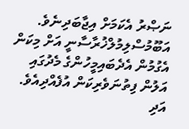ނަޞްރު އެކަމަށް އިޖާބަދިނެވެ. އަބޫމުސްލިމުލްޚުރާސާނީ އަށް މިކަން އެގުމުން އެދެބައިމީހުންގެ މެދުގައި އަލުން ފިތުނަވެރިކަން އުފެއްދިއެވެ. އަދި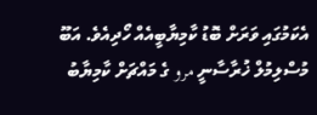އެކަމުގައި ވަރަށް ބޮޑު ކާމިޔާބީއެއް ހޯދިއެވެ. އަބޫ މުސްލިމުލް ޚުރާސާނީ مرو ގެ މައްޗަށް ކާމިޔާބު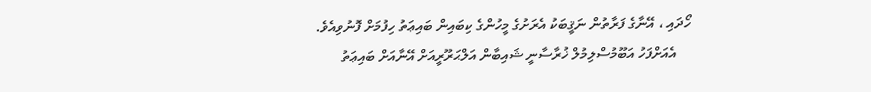ހޯދައި ، އޭނާގެ ފަރާތުން ނަޤީބަކު އެރަށުގެ މީހުންގެ ކިބައިން ބައިޢަތު ހިފުމަށް ފޮނުވިއެވެ.
    އެއަށްފަހު އަބޫމުސްލިމުލް ޚުރާސާނީ ޝައިބާން އަލްޙަރޫރީއަށް އޭނާއަށް ބައިޢަތު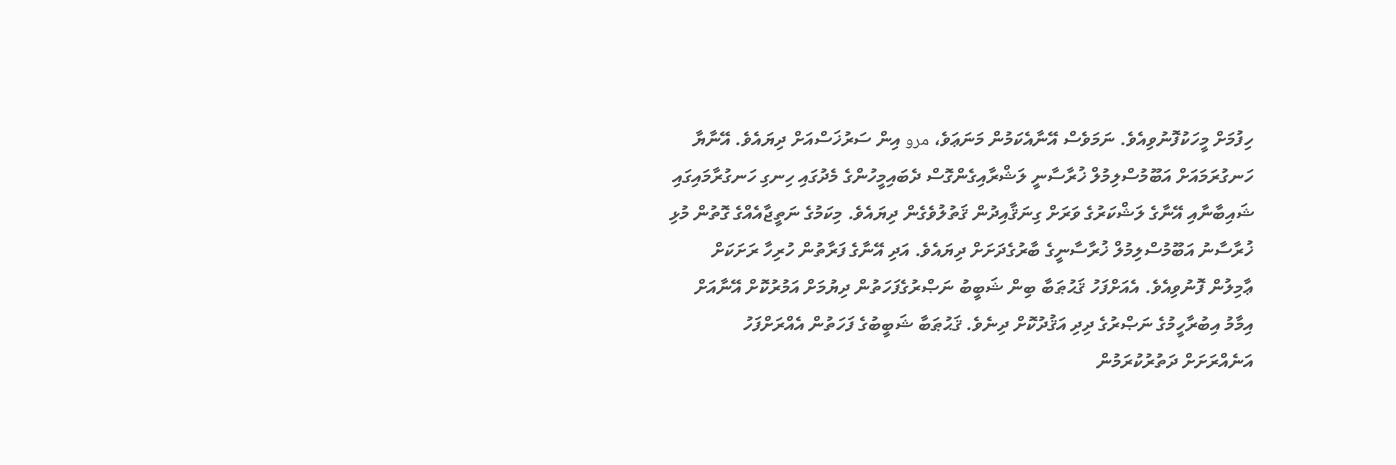ހިފުމަށް މީހަކުފޮނުވިއެވެ. ނަމަވެސް އޭނާއެކަމުން މަނަޢަވެ، مرو އިން ސަރުޚަސްއަށް ދިޔައެވެ. އޭނާޔާ ހަނގުރަމައަށް އަބޫމުސްލިމުލް ޚުރާސާނީ ލަޝްރާއިގެންގޮސް ދެބައިމީހުންގެ މެދުގައި ހިނގި ހަނގުރާމައިގައި ޝައިބާނާއި އޭނާގެ ލަޝްކަރުގެ ވަރަށް ގިނަޤާއިދުން ޤަތުލުވެގެން ދިޔައެވެ. މިކަމުގެ ނަތީޖާއެއްގެ ގޮތުން މުޅި ޚުރާސާނު އަބޫމުސްލިމުލް ޚުރާސާނީގެ ބާރުގެދަށަށް ދިޔައެވެ. އަދި އޭނާގެ ފަރާތުން ހުރިހާ ރަށަކަށް ޢާމިލުން ފޮނުވިއެވެ. އެއަށްފަހު ޤަޙުޠަބާ ބިން ޝަބީބު ނަޞްރުގެފަހަތުން ދިޔުމަށް އަމުރުކޮށް އޭނާއަށް އިމާމު އިބުރާހީމުގެ ނަޞްރުގެ ދިދި އަޤުދުކޮށް ދިނެވެ. ޤަޙުޠަބާ ޝަބީބުގެ ފަހަތުން އެއްރަށްފަހު އަނެއްރަށަށް ދަތުރުކުރަމުން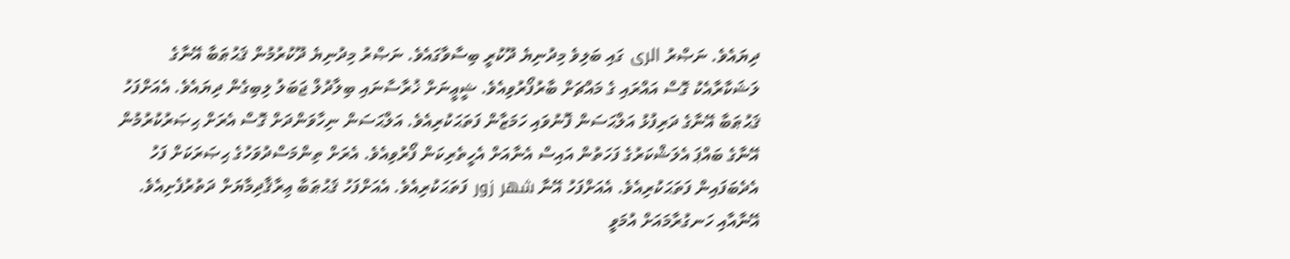ދިޔައެވެ. ނަޞްރު الرى ގައި ބަލިވެ މިދުނިޔެ ދޫކުރީ ބިސާވާގައެވެ. ނަޞްރު މިދުނިޔެ ދޫކުރުމުން ޤަޙުޠަބާ އޭނާގެ ލަޝަކާރާއެކު ގޮސް އައްރައި ގެ މައްޗަށް ބާރުފޯރުވިއެވެ. ޝީޢީނަށް ޚުރާސާނައި ބިލާދުލް ޖަބަލު ލިބިގެން ދިޔައެވެ. އެއަށްފަހު ޤަޙުޠަބާ އޭނާގެ ދަރިފުޅު އަލްޙަސަން ފޮނުވައި ހަމަޒާން ފަތަޙަކުރިއެވެ. އަލްޙަސަން ނިހާވަންދަށް ގޮސް އެރަށް ޙިޞަރުކުރުމުން އޭނާގެ ބައްޕަ އެލަޝްކަރުގެ ފަހަތުން އައިސް އެނާއަށް އެހީތެރިކަން ފޯރުވިއެވެ. އެރަށް ތިންމަސްދުވަހުގެ ޙިޞަރަކަށް ފަހު އެދެބަފައިން ފަތަޙަކުރިއެވެ. އެއަށްފަހު އޭނާ شهر زور ފަތަޙަކުރިއެވެ. އެއަށްފަހު ޤަޙުޠަބާ ޢިރާޤާދިމާޔަށް ދަތުރުފެށިއެވެ. އޭނާއާއި ހަނގުރާމައަށް އުމަވީ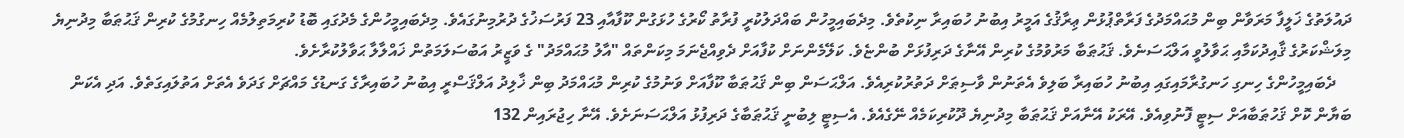ދައުލަތުގެ ޚަލީފާ މަރަވާން ބިން މުޙައްމަދުގެ ފަރާތްޕުޅުން ޢިރާޤުގެ އަމީރު އިބުނު ހުބައިރާ ނިކުތެވެ. މިދެބައިމީހުން ބައްދަލުކުރީ ފުރާތު ކޯރުގެ ހުޅަގުން ކޫފާއާއި 23 ފަރުސަޚުގެ ދުރުމިނުގައެވެ. މިދެބައިމީހުންގެ މެދުގައި ބޮޑު ކުރިމަތިލުމެއް ހިނގުމުގެ ކުރިން ޤަޙުޠަބާ މިދުނިޔެ މިލަޝްކަރުގެ ޤާއިދުކަމާއި ޙަވާލުވީ އަލްޙަސަނެވެ. ޤަޙުޠަބާ މަރުވުމުގެ ކުރިން އޭނާގެ ދަރިފުޅަށް ބުންޏެވެ. ކަލޭމެންނަށް ކުފާއަށް ދެވިއްޖެނަމަ މިކަންތައް "އާލު މުޙައްމަދު" ގެ ވަޒީރު އަބުސަލަމަތުން ޚައްލާލާ ޙަވާލުކުރާށެވެ.
    ދެބައިމީހުންގެ ހިނގި ހަނގުރާމައިގައި އިބުނު ހުބައިރާ ބަލިވެ އެތަނުން ވާސިޠަށް ދަތުރުކުރިއެވެ. އަލްޙަސަން ބިން ޤަޙުޠަބާ ކޫފާއަށް ވަނުމުގެ ކުރިން މުޙައްމަދު ބިން ޚާލިދު އަލްޤަސްރީ އިބުނު ހުބައިރާގެ ގަނޑުގެ މައްޗަށް ގަދަވެ އެތަށް އަތުލައިގަތެވެ. އަދި އެކަން ބަޔާން ކޮށް ޤަހުޠަބާއަށް ސިޓީ ފޮނުވިއެވެ. އޭރަކު އޭނާއަށް ޤަޙުޠަބާ މިދުނިޔެ ދޫކުރިކަމެއް ނޭގެއެވެ. އެސިޓީ ލިބުނީ ޤަޙުޠަބާގެ ދަރިފުޅު އަލްޙަސަނަށެވެ. އޭނާ ހިޖުރައިން 132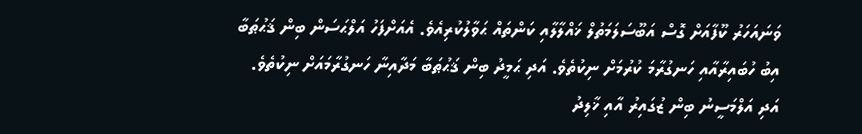ވަނައަހަރު ކޫފާއަށް ގޮސް އަބޫސަލަމަތުލް ޚައްލާލާއި ކަންތައް ޙަވާލުކުރިއެވެ. އެއަށްފަހު އަލްޙަސަން ބިން ޤަޙުޠަބާ އިބު ހުބައިރާއާއި ހަނގުރާމަ ކުރުމަށް ނިކުތެވެ. އަދި ޙަމީދު ބިން ޤަޙުޠަބާ މަދާއިނާ ހަނގުރާމައަށް ނިކުތެވެ. އަދި އަލްމަސީނު ބިން ޒުގައިރު އާއި ޚާލިދު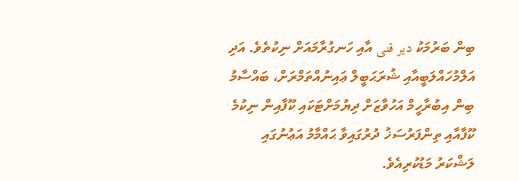ބިން ބަރުމަކު دير قنى އާއި ހަނގުރާމައަށް ނިކުތެވެ. އަދި އަލްމުހައްލަބީއާއި ޝުރަޙަބީލް ޢައިނުއްތަމްރަށް، ބައްސާމު ބިން އިބުރާހީމް އަހުވާޒަށް ދިޔުމަށްޓަކައި ކޫފާއިން ނިކުމެ ކޫފާއާއި ތިންފަރުސަޚު ދުރުގައިވާ ޙައްމާމު އަޢުނުގައި ލަޝްކަރު މަޑުކުރިއެވެ.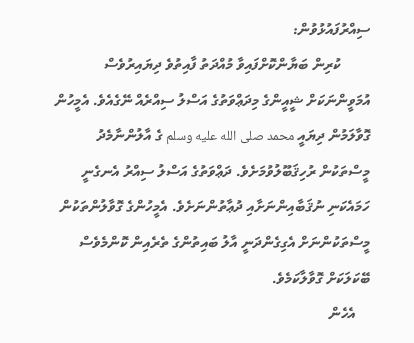ސިއްރުފައުޅުވުން:
        ކުރިން ބަޔާންކޮށްފައިވާ މުއްދަތު ފާއިތުވެ ދިޔައިރުވެސް އުމަވީންނަކަށް ޝީއީންގެ މިދަޢްވަތުގެ އަސްލު ސިއްރެއް ނޭގެއެވެ. އެމީހުން ގޮވާލަމުން ދިޔައީ محمد صلى الله عليه وسلم ގެ އާލުންނާމެދު މީސްތަކުން ރުހިޤަބޫލުވުމަށެވެ. ދަޢްވަތުގެ އަސްލު ސިއްރު އެނގެނީ ހަމައެކަނި ނުޤަބާއިންނަށާއި ދުޢާތުންނަށެވެ. އެމީހުންގެ ގޮވާލުންތަކުން މީސްތަކުންނަށް އެގިގެންދަނީ އާލު ބައިތުންގެ ތެރެއިން ކޮންމެވެސް ބޭކަލަކަށް ގޮވާލާކަމެވެ.
    އެހެން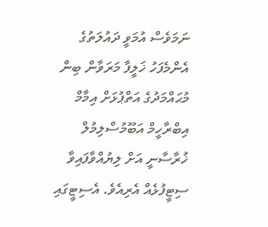ނަމަވެސް އުމަވީ ދައުލަތުގެ އެންމެފަހު ޚަލީފާ މަރަވާން ބިން މުޙައްމަދުގެ އަތްޕުޅަށް އިމާމް އިބްރާހީމް އަބޫމުސްލިމުލް ޚުރާސާނީ އަށް ލިޔުއްވާފައިވާ ސިޓީފުޅެއް އެރިއެވެ. އެސިޓީގައި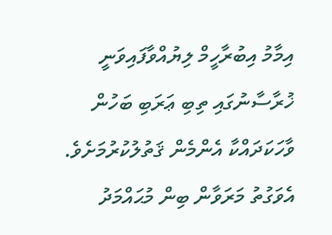އިމާމު އިބުރާހީމް ލިޔުއްވާފައިވަނީ ޚުރާސާނުގައި ތިބި ޢަރަބި ބަހުން ވާހަކަދައްކާ އެންމެން ޤަތުލުކުރުމަށެވެ. އެވަގުތު މަރަވާން ބިން މުޙައްމަދު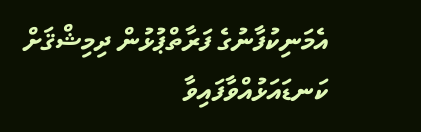އެމަނިކުފާނުގެ ފަރާތްޕުޅުން ދިމިޝްޤަށް ކަނޑައަޅުއްވާފައިވާ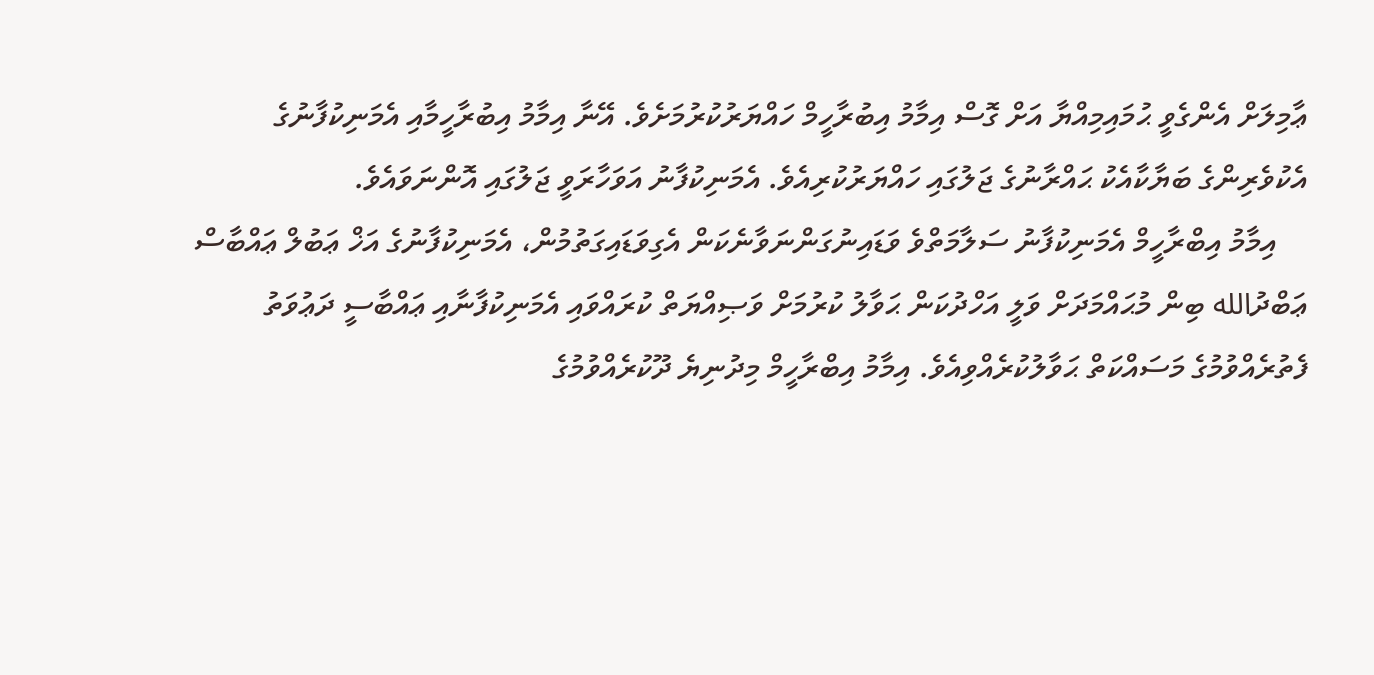ޢާމިލަށް އެންގެވީ ޙުމައިމިއްޔާ އަށް ގޮސް އިމާމު އިބުރާހީމް ހައްޔަރުކުރުމަށެވެ. އޭނާ އިމާމު އިބުރާހީމާއި އެމަނިކުފާނުގެ އެކުވެރިންގެ ބަޔާކާއެކު ޙައްރާނުގެ ޖަލުގައި ހައްޔަރުކުރިއެވެ. އެމަނިކުފާނު އަވަހާރަވީ ޖަލުގައި އޮންނަވައެވެ.
    އިމާމު އިބްރާހީމް އެމަނިކުފާނު ސަލާމަތްވެ ވަޑައިނުގަންނަވާނެކަން އެގިވަޑައިގަތުމުން، އެމަނިކުފާނުގެ އަޚް ޢަބުލް ޢައްބާސް ޢަބްދުالله ބިން މުޙައްމަދަށް ވަލީ އަހްދުކަން ޙަވާލު ކުރުމަށް ވަޞިއްޔަތް ކުރައްވައި އެމަނިކުފާނާއި ޢައްބާސީ ދަޢުވަތު ފެތުރެއްވުމުގެ މަސައްކަތް ޙަވާލުކުރެއްވިއެވެ. އިމާމު އިބްރާހީމް މިދުނިޔެ ދޫކުރެއްވުމުގެ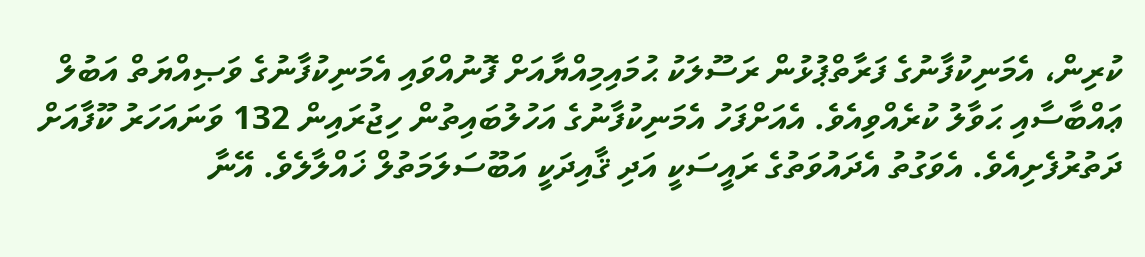ކުރިން، އެމަނިކުފާނުގެ ފަރާތްޕުޅުން ރަސޫލަކު ޙުމައިމިއްޔާއަށް ފޮނުއްވައި އެމަނިކުފާނުގެ ވަޞިއްޔަތް އަބުލް ޢައްބާސާއި ޙަވާލު ކުރެއްވިއެވެ. އެއަށްފަހު އެމަނިކުފާނުގެ އަހުލުބައިތުން ހިޖުރައިން 132 ވަނައަހަރު ކޫފާއަށް ދަތުރުފެށިއެވެ. އެވަގުތު އެދައުވަތުގެ ރައީސަކީ އަދި ޤާއިދަކީ އަބޫސަލަމަތުލް ޚައްލާލެވެ. އޭނާ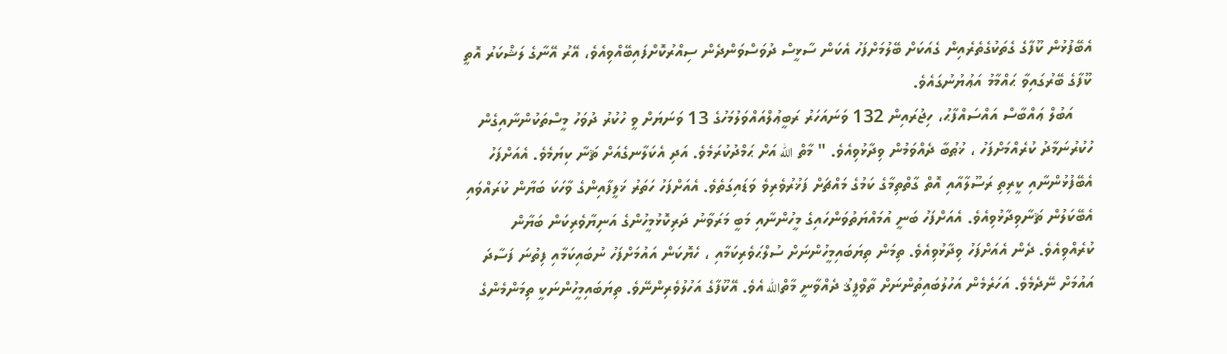އެބޭފުޅުން ކޫފާގެ ގެތަކުގެތެރެއިން ގެއަކަށް ބޭލުމަށްފަހު އެކަން ސާޅީސް ދުވަސްވަންދެން ސިއްރުކޮށްފައިބޭއްވިއެވެ، އޭރު އޭނާގެ ލަޝްކަރު އޮތީ ކޫފާގެ ބޭރުގައިވާ ޙައްމާމު އަޢުޔުނުގައެވެ.
    އަބުލް ޢައްބާސް އައްސައްފާޙު، ހިޖުރައިން 132 ވަނައަހަރު ރަބީޢުލްއައްވަލުމަހުގެ 13 ވަނަޔަށް ވީ ހުކުރު ދުވަހު މީސްތަކުންނާއިގެން ހުކުރުނަމާދު ކުރެއްމަށްފަހު ، ޚުޠުބާ ދެއްވަމުން ވިދާޅުވިއެވެ. " މާތް الله އަށް ޙަމްދުކުރަމެވެ. އަދި އެކަލާނގެއަށް ޘަނާ ކިޔަމެވެ. އެއަށްފަހު އެބޭފުޅުންނާއި ކީރިތި ރަސޫލާއާއި އޮތް ގާތްތިމާގެ ކަމުގެ މައްޗަށް ފަޚުރުވެރިވެ ވަޑައިގަތެވެ. އެއަށްފަހު ހަތަރު ޚަލީފާއިންގެ ވާހަކަ ބަޔާން ކުރައްވައި އެބޭކަލުން ޘަނާވިދާޅުވިއެވެ. އެއަށްފަހު ބަނީ އުމައްޔަތުވަންހައިގެ މީހުންނާއި މަބީ މަރަވާނު ދަރިކޮޅުމީހުންގެ އަނިޔާވެރިކަން ބަޔާން ކުރެއްވިއެވެ. ދެން އެއަށްފަހު ވިދާޅުވިއެވެ. ތިމަން ތިޔަބައިމީހުންނަށް ސުލްޙަވެރިކަމާއި ، ހެޔޮކަން އައުމަށްފަހު ނުބައިކަމާއި ފިތުނަ ފަސާދަ އައުމަށް ނޭދެމެވެ. އަހަރެމެން އަހުލުބައިތުންނަށް ތާވްފީޤު ދެއްވާނީ މާތްالله އެވެ. އޭކޫފާގެ އަހުލުވެރިންނޭވެ. ތިޔަބައިމީހުންނަކީ ތިމަންމެންގެ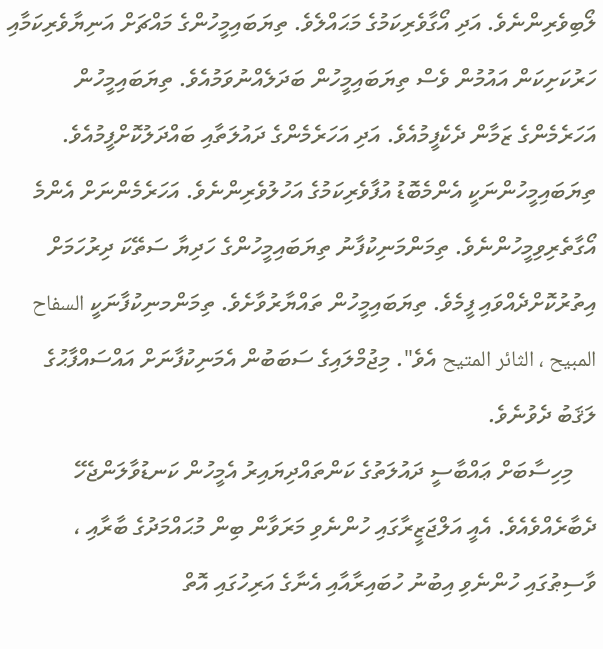ލޯބިވެރިންނެވެ. އަދި އޯގާވެރިކަމުގެ މަޙައްލެވެ. ތިޔަބައިމީހުންގެ މައްޗަށް އަނިޔާވެރިކަމާއި ހަރުކަށިކަން އައުމުން ވެސް ތިޔަބައިމީހުން ބަދަލެއްނުވަމުއެވެ. ތިޔަބައިމީހުން އަހަރެމެންގެ ޒަމާން ދެކެފީމުއެވެ. އަދި އަހަރެމެންގެ ދައުލަތާއި ބައްދަލުކޮށްފީމުއެވެ. ތިޔަބައިމީހުންނަކީ އެންމެބޮޑު އުފާވެރިކަމުގެ އަހުލުވެރިންނެވެ. އަހަރެމެންނަށް އެންމެ އޯގާތެރިވިމީހުންނެވެ. ތިމަންމަނިކުފާނު ތިޔަބައިމީހުންގެ ހަދިޔާ ސަތޭކަ ދިރުހަމަށް އިތުރުކޮށްދެއްވައި ފީމެވެ. ތިޔަބައިމީހުން ތައްޔާރުވާށެވެ. ތިމަންމނިކުފާނަކީ السفاح المبيح ، الثائر المتيح އެވެ". މިޖުމްލައިގެ ސަބަބުން އެމަނިކުފާނަށް އައްސައްފާޙުގެ ލަޤަބު ދެވުނެވެ.
    މިހިސާބަށް ޢައްބާސީ ދައުލަތުގެ ކަންތައްދިޔައިރު އެމީހުން ކަނޑުވާލަންޖެހޭ ދެބާރެއްވެއެވެ. އެއީ އަލްޖަޒީރާގައި ހުންނެވި މަރަވާން ބިން މުޙައްމަދުގެ ބާރާއި ، ވާސިޠުގައި ހުންނެވި އިބުނު ހުބައިރާއާއި އެނާގެ އަރިހުގައި އޮތް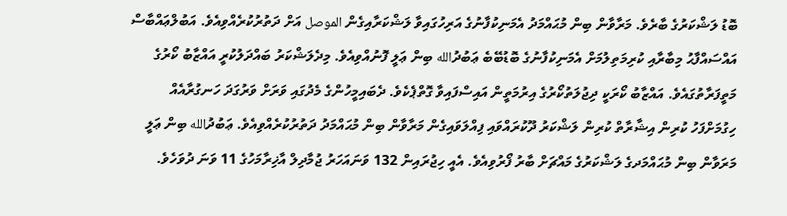ބޮޑު ލަޝްކަރުގެ ބާރެވެ. މަރާވާން ބިން މުޙައްމަދު އެމަނިކުފާނުގެ އަރިހުގައިވާ ލަޝްކަރާއިގެން الموصل އަށް ދަތުރުކުރެއްވިއެވެ. އަބުލްޢައްބާސް އައްސައްފާޙު މިބާރާއި ކުރިމަތިލުމަށް އެމަނިކުފާނުގެ ބޮޑުބޭބެ ޢަބުދުالله ބިން ޢަލީ ފޮނުއްވިއެވެ. މިދެލަޝްކަރު ބައްދަލުކުރީ އައްޒާބު ކޯރުގެ މަތީފަރާތުގައެވެ. އައްޒާބު ކޯރަކީ ދިޖުލަތުކޯރުގެ އިރުމަތީން އައިސްފައިވާ ގޮތްޕެކެވެ. ދެބައިމީހުންގެ މެދުގައި ވަރަށް ވަރުގަދަ ހަނގުރާއެއް ހިގުމަށްފަހު ކުރިން އިޝާރާތް ކުރިން ލަޝްކަރު ދޫކުރައްވައި ފިއްލަވައިގެން މަރާވާން ބިން މުޙައްމަދު ދަތުރުކުރެއްވިއެވެ. ޢަބުދުالله ބިން ޢަލީ މަރަވާން ބިން މުޙައްމަދގެ ލަޝްކަރުގެ މައްޗަށް ބާރު ފޯރުވިއެވެ. އެއީ ހިޖުރައިން 132 ވަނައަހަރު ޖުމާދިލް އާޚިރާމަހުގެ 11 ވަނަ ދުވަހެވެ.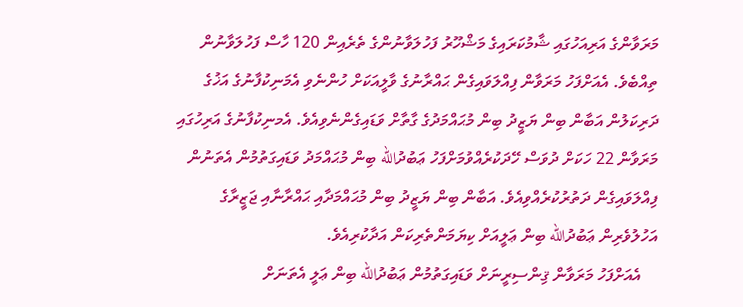މަރަވާންގެ އަރިއަހުގައި ޝާމުކަރައިގެ މަޝްހޫރު ފަހުލަވާނުންގެ ތެރެއިން 120 ހާސް ފަހުލަވާނުން ތިއްބެވެ. އެއަށްފަހު މަރަވާން ފިއްލަވައިގެން ޙައްރާނުގެ ވާލީއަކަށް ހުންނެވި އެމަނިކުފާނުގެ އަޚުގެ ދަރިކަލުން އަބާން ބިން ޔަޒީދު ބިން މުޙައްމަދުގެ ގާތާށް ވަޑައިގެންނެވިއެވެ. އެމނިކުފާނުގެ އަރިހުގައި މަރަވާން 22 ހަކަށް ދުވަސް ހޭދަކުރެއްވުމަށްފަހު ޢަބުދުالله ބިން މުޙައްމަދު ވަޑައިގަތުމުން އެތަނުން ފިއްލަވައިގެން ދަތުރުކުރެއްވިއެވެ. އަބާން ބިން ޔަޒީދު ބިން މުޙައްމަދާއި ޙައްރާނާއި ޖަޒީރާގެ އަހުލުވެރިން ޢަބުދުالله ބިން ޢަލީއަށް ކިޔަމަންތެރިކަން އަދާކުރިއެވެ.
    އެއަށްފަހު މަރަވާން ޤިންސިރީނަށް ވަޑައިގަތުމުން ޢަބުދުالله ބިން ޢަލީ އެތަނަށް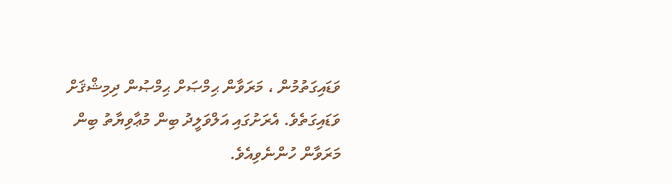ވަޑައިގަތުމުން ، މަރަވާން ޙިމްޞަށް ޙިމްޞުން ދިމިޝްޤަށް ވަޑައިގަތެވެ. އެރަށުގައި އަލްވަލީދު ބިން މުޢާވިޔާތު ބިން މަރަވާން ހުންނެވިއެވެ.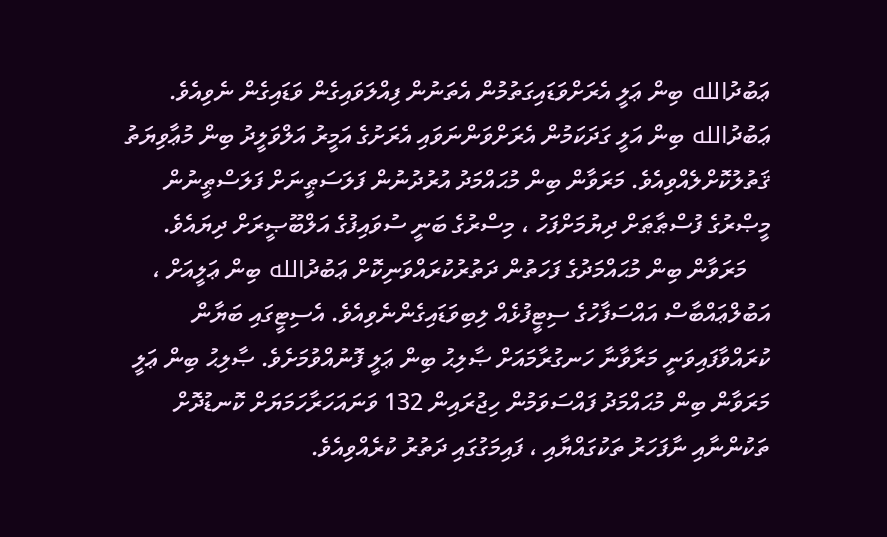ޢަބުދުالله ބިން ޢަލީ އެރަށްވަޑައިގަތުމުން އެތަނުން ފިއްލަވައިގެން ވަޑައިގެން ނެވިއެވެ. ޢަބުދުالله ބިން އަލީ ގަދަކަމުން އެރަށްވަންނަވައި އެރަށުގެ އަމީރު އަލްވަލީދު ބިން މުޢާވިޔަތު ޤަތުލުކޮށްލެއްވިއެވެ. މަރަވާން ބިން މުޙައްމަދު އުރުދުނުން ފަލަސަޠީނަށް ފަލަސްޠީނުން މީޞްރުގެ ފުސްޠާޠަށް ދިޔުމަށްފަހު ، މިސްރުގެ ބަނީ ސުވައިފުގެ އަލްބޫޞީރަށް ދިޔައެވެ.
    މަރަވާން ބިން މުޙައްމަދުގެ ފަހަތުން ދަތުރުކުރައްވަނިކޮށް ޢަބުދުالله ބިން ޢަލީއަށް ، އަބުލްޢައްބާސް އައްސަފާހުގެ ސިޓީފުޅެއް ލިބިވަޑައިގެންނެވިއެވެ. އެސިޓީގައި ބަޔާން ކުރައްވާފައިވަނީ މަރާވާނާ ހަނގުރާމައަށް ޞާލިޙު ބިން ޢަލީ ފޮނުއްވުމަށެވެ. ޞާލިޙު ބިން ޢަލީ މަރަވާން ބިން މުޙައްމަދު ފައްސަވަމުން ހިޖުރައިން 132 ވަނައަހަރާހަމަޔަށް ކޮނޑުދޮށް ތަކުންނާއި ނާފަހަރު ތަކުގައްޔާއި ، ފައިމަގުގައި ދަތުރު ކުރެއްވިއެވެ.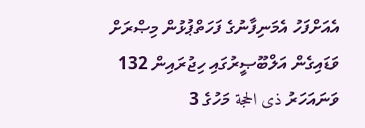އެއަށްފަހު އެމަނިފާނުގެ ފަހަތްޕުޅުން މިޞްރަށް ވަޑައިގެން އަލްބޫޞީރުގައި ހިޖުރައިން 132 ވަނައަހަރު ذى الحجة މަހުގެ 3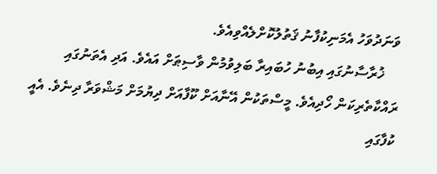ވަނަދުވަހު އެމަނިކުފާނު ޤަތުލުކޮށްލެއްވިއެވެ.
    ޚުރާސާނުގައި އިބުނު ހުބައިރާ ބަލިވުމުން ވާސިޠަށް އައެވެ. އަދި އެތަނުގައި ރައްކާތެރިކަން ހޯދިއެވެ. މީސްތަކުން އޭނާއަށް ކޫފާއަށް ދިޔުމަށް މަޝްވަރާ ދިނެވެ. އެއީ ކުފާގައި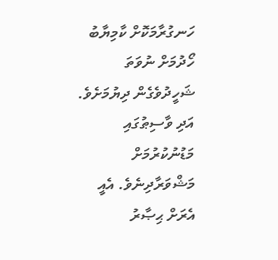ހަނގުރާމަކޮށް ކާމިޔާބު ހޯދުމަށް ނުވަތަ ޝަހީދުވެގެން ދިޔުމަށެވެ. އަދި ވާސިޠުގައި މަޑުނުކުރުމަށް މަޝްވަރާދިނެވެ. އެއީ އެރަށް ޙިޞާރު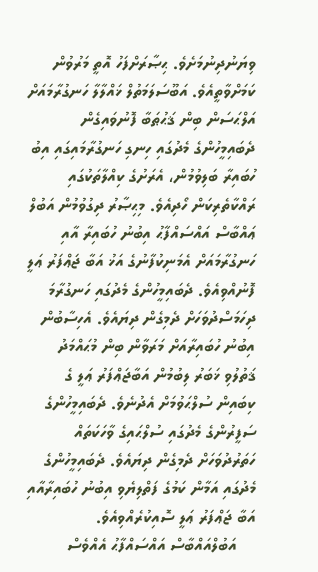ވިޔަނުދިނުމަށެވެ. ޙިޞާރަށްފަހު އޮތީ މަރުވުން ކަމަށްވާތީއެވެ. އަބޫސަލަމަތުލް ޚައްލާލާ ހަނގުރާމައަށް އަލްޙަސަން ބިން ޤަޙުޠަބާ ފޮނުވައިގެން ދެބައިމީހުންގެ މެދުގައި ހިނގި ހަނގުރާމައިގައި އިބު ހުބައިރާ ބަލިވުމުން، އެރަށުގެ ކިއްލާތަކުގައި ރައްކާތެރިކަން ހޯދިއެވެ. މިޙިޞާރު ދިގުވުމުން އަބުލް ޢައްބާސް އައްސައްފާޙު އިބުނު ހުބައިރާ އާއި ހަނގުރާމައަށް އެމަނިކުފާނުގެ އަޚު އަބާ ޖަޢްފަރު ޢަލީ ފޮނުއްވިއެވެ. ދެބައިމީހުންގެ މެދުގައި ހަނގުރާމަ ދިހަމަސްދުވަހަށް ދެމިގެން ދިޔައެވެ. އެހިސާބުން އިބުނު ހުބައިރާއަށް މަރަވާން ބިން މުޙައްމަދު ޤަތުލުވި ޚަބަރު ލިބުމުން އަބާޖަޢްފަރު ޢަލީ ގެ ކިބައިން ސުލްޙަވުމަށް އެދުނެވެ. ދެބައިމީހުންގެ ސަފީރުންގެ މެދުގައި ސުލްޙައިގެ ވާހަކަތައް ހަތަރުދުވަހަށް ދެމިގެން ދިޔައެވެ. ދެބައިމީހުންގެ މެދުގައި އަމާން ކަމުގެ ފަތްލިޔެވި އިބުނު ހުބައިރާއާއި އަބާ ޖަޢްފަރު ޢަލީ ސޮއިކުރެއްވިއެވެ.
    އަބުލްއައްބާސް އައްސައްފާޙު އެއްވެސް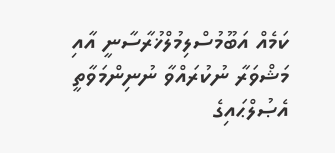ކަމެއް އަބޫމުސްލިމުލްޚުރާސާނީ އާއި މަޝްވަރާ ނުކުރައްވާ ނުނިންމަވާތީ އެޞުލްޙައިގެ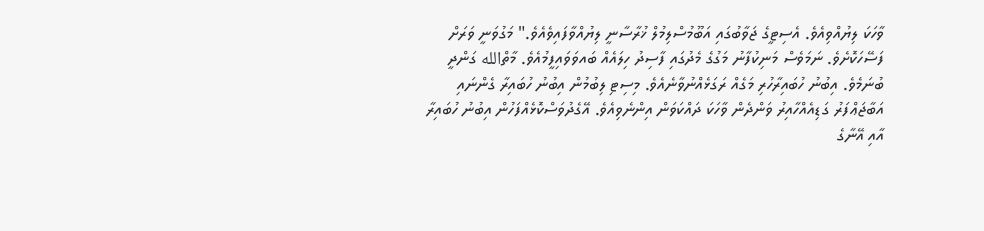ވާހަކަ ލިޔުއްވިއެވެ. އެސިޓީގެ ޖަވާބުގައި އަބޫމުސްލިމުލް ޚުރާސާނީ ލިޔުއްވާފައިވެއެވެ." މަގުވަނީ ވަރަށް ފަސޭހަކޮށެވެ. ނަމަވެސް މަނިކުފާނު މަގުގެ މެދުގައި ފާސިދު ހިލައެއް ބައވަވައިފީމުއެވެ. މާތްالله ގަންދީ ބުނަމެވެ. އިބުނު ހުބައިރާހުރި މަގެއް ރަގަޅެއްނުވާނެއެވެ. މިސިޓި ލިބުމުން އިބުނު ހުބައިރާ ގެންނައި އަބާޖަޢްފަރު ގަޑިއެއްހާއިރު ވަންދެން ވާހަކަ ދައްކަވަން އިންނެވިއެވެ. އޭގެދުވަސްކޮޅެއްފަހުން އިބުނު ހުބައިރާ އާއި އޭނާގެ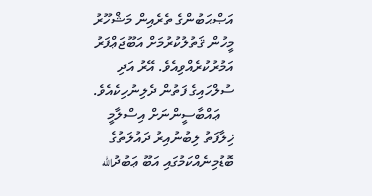އަޞްޙަބުންގެ ތެރެއިން މަޝްހޫރު މީހުން ޤަތުލުކުރުމަށް އަބޫޖަޢްފަރު އަމުރުކުރެއްވިއެވެ. އޭރު އަދި ސުލްހައިގެ ފަތުން ދެލިނުހިކެއެވެ.
    ޢައްބާސީންނަށް އިސްލާމީ ޚިލާފަތު ލިބުނުއިރު ދައުލަތުގެ ބޮޑުމިނެއްކަމުގައި އަބޫ ޢަބުދުالله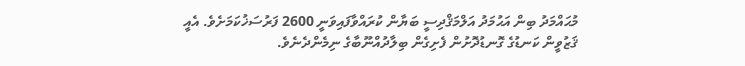މުޙައްމަދު ބިން އަޙުމަދު އަލްމަޤްދިސީ ބަޔާން ކުރައްވާފައިވަނީ 2600 ފަރުސަޚުކަމަށެވެ. އެއީ ޤަޒުވީން ކަނޑުގެ ގޮނޑުދޮށުން ފެށިގެން ބިލާދުއްނޫބާގެ ނިމެންދެނެވެ.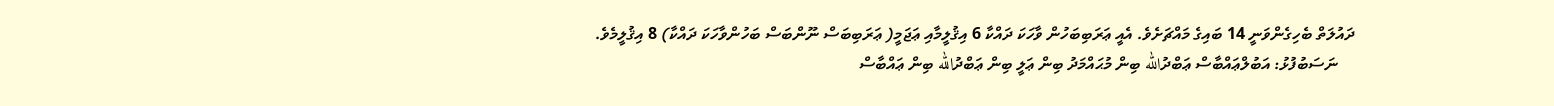ދައުލަތް ބެހިގެންވަނީ 14 ބައިގެ މައްޗަށެވެ. އެއީ ޢަރަބިބަހުން ވާހަކަ ދައްކާ 6 އިޤުލީމާއި ޢަޖަމީ( ޢަރަބިބަސް ނޫންބަސް ބަހުންވާހަކަ ދައްކާ) 8 އިޤުލީމެވެ.
    ނަސަބުފުޅު: އަބުލްޢައްބާސް ޢަބްދުالله ބިން މުޙައްމަދު ބިން ޢަލީ ބިން ޢަބްދުالله ބިން ޢައްބާސް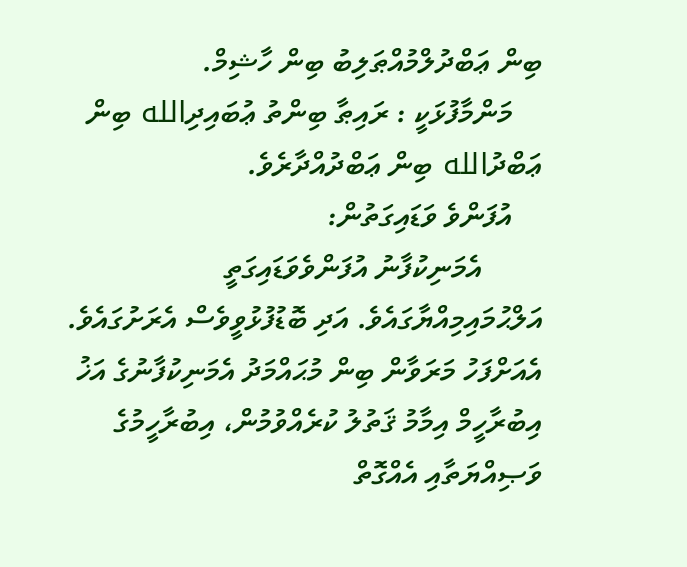ބިން ޢަބްދުލްމުއްޠަލިބު ބިން ހާޝިމް.
    މަންމާފުޅަކީ : ރައިޠާ ބިންތު ޢުބައިދިالله ބިން ޢަބްދުالله ބިން ޢަބްދުއްދާރެވެ.
    އުފަންވެ ވަޑައިގަތުން:
        އެމަނިކުފާނު އުފަންވެވަޑައިގަތީ އަލްޙުމައިމިއްޔާގައެވެ. އަދި ބޮޑުފުޅުވީވެސް އެރަށުގައެވެ. އެއަށްފަހު މަރަވާން ބިން މުޙައްމަދު އެމަނިކުފާނުގެ އަޚު އިބުރާހީމް އިމާމު ޤަތުލު ކުރެއްވުމުން، އިބުރާހީމުގެ ވަޞިއްޔަތާއި އެއްގޮތް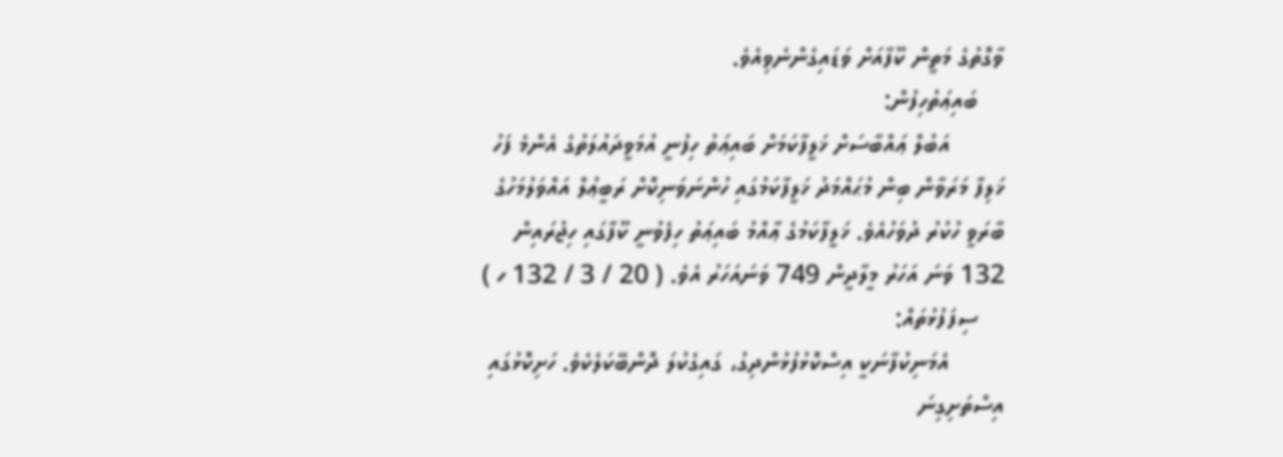ވާގޮތުގެ މަތީން ކޫފާއަށް ވަޑައިގެންނެވިއެވެ.
    ބައިޢަތުހިފުން:
        އަބުލް ޢައްބާސަށް ޚަލީފާކަމަށް ބައިޢަތު ހިފުނީ އުމަވީދައުލަތުގެ އެންމެ ފަހު ޚަލިފާ މަރަވާން ބިން މުޙައްމަދު ޚަލީފާކަމުގައި ހުންނަވަނިކޮށް ރަބީޢުލް އައްވަލުމަހުގެ ބާރަވީ ހުކުރު ދުވަހުއެވެ. ޚަލީފާކަމުގެ ޢާއްމު ބައިޢަތު ހިފެވުނީ ކޫފާގައި ހިޖުރައިން 132 ވަނަ އަހަރު މީލާދީން 749 ވަނައަހަރު އެވެ. ( 20 / 3 / 132 ހ )
    ސިފަފުޅުތައް:
        އެމަނިކުފާނަކީ އިސްކޮޅުފުޅުންދިގު، ގައިގެކުލަ ދޮންބޭކަލެކެވެ. ހަށިކޮޅުގައި އިސްތަށިގިނަ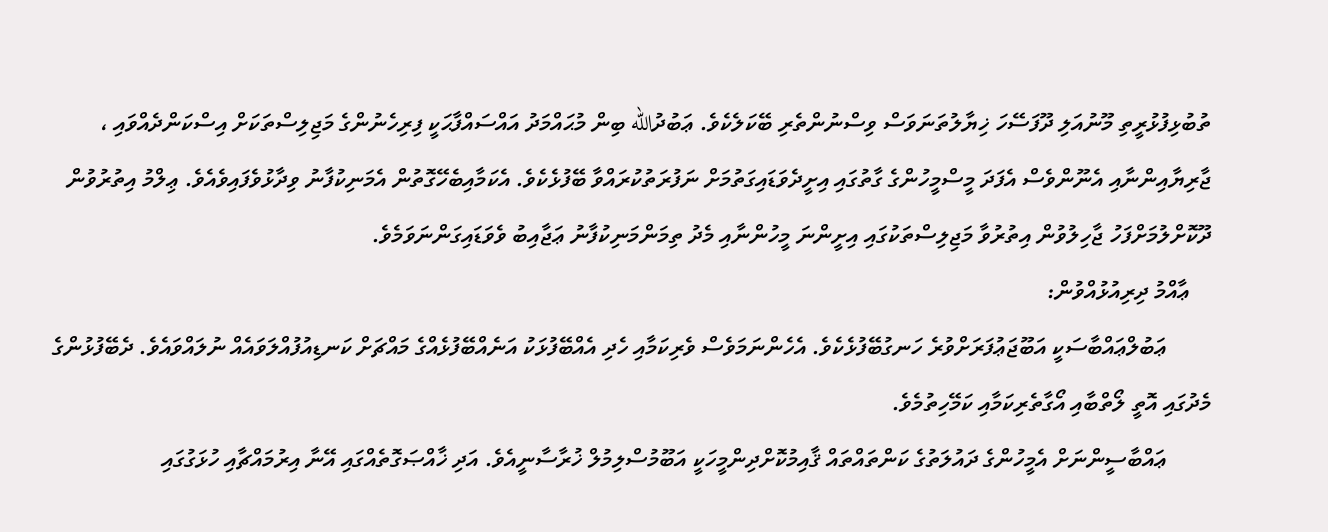ތުބުޅިފުޅުރީތި މޫނުއަލި ދޫފަސޭހަ ޚިޔާލުތަނަވަސް ވިސްނުންތެރި ބޭކަލެކެވެ. ޢަބުދުالله ބިން މުޙައްމަދު އައްސައްފާޙަކީ ފިރިހެނުންގެ މަޖިލިސްތަކަށް އިސްކަންދެއްވައި ، ޖާރިޔާއިންނާއި އެނޫންވެސް އެފަދަ މީސްމީހުންގެ ގާތުގައި އިށީދެވަޑައިގަތުމަށް ނަފުރަތުކުރައްވާ ބޭފުޅެކެވެ. އެކަމާއިބެހޭގޮތުން އެމަނިކުފާނު ވިދާޅުވެފައިވެއެވެ. ޢިލްމު އިތުރުވުން ދޫކޮށްލުމަށްފަހު ޖާހިލުވުން އިތުރުވާ މަޖިލިސްތަކުގައި އިށީންނަ މީހުންނާއި މެދު ތިމަންމަނިކުފާނު ޢަޖާއިބު ވެވަޑައިގަންނަވަމެވެ.
    ޢާއްމު ދިރިއުޅުއްވުން:
        ޢަބުލްޢައްބާސަކީ އަބޫޖަޢުފަރަށްވުރެ ހަނގުބޭފުޅެކެވެ. އެހެންނަމަވެސް ވެރިކަމާއި ހެދި އެއްބޭފުޅަކު އަނެއްބޭފުޅެއްގެ މައްޗަށް ކަނޑިއުފުއްލަވައެއް ނުލައްވައެވެ. ދެބޭފުޅުންގެ މެދުގައި އޮތީ ލޯތްބާއި އޯގާތެރިކަމާއި ކަމޭހިތުމެވެ.
        ޢައްބާސީންނަށް އެމީހުންގެ ދައުލަތުގެ ކަންތައްތައް ޤާއިމުކޮށްދިންމީހަކީ އަބޫމުސްލިމުލް ޚުރާސާނީއެވެ. އަދި ޚާއްޞަގޮތެއްގައި އޭނާ އިރުމައްޗާއި ހުޅަގުގައި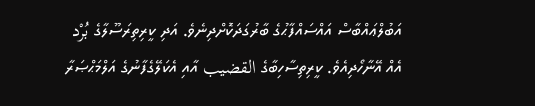އަބުލްޢައްބާސް އައްސައްފާޙުގެ ބާރުގަދަކޮށްދިނެވެ. އަދި ކީރިތިރަސޫލާގެ بُرْد އެއް އޭނާހޯދިއެވެ. ކީރިތިސާހިބާގެ القضيب އާއި އެކަލޭގެފާނުގެ އަލްމަޙްޞަރާ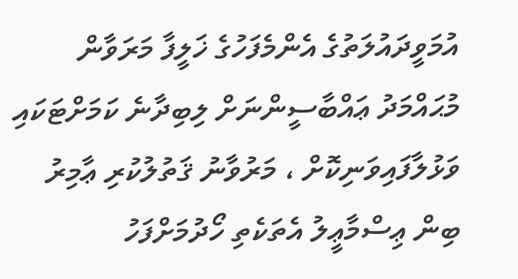އުމަވީދައުލަތުގެ އެންމެފަހުގެ ޚަލީފާ މަރަވާން މުޙައްމަދު ޢައްބާސީންނަށް ލިބިދާނެ ކަމަށްޓަކައި ވަޅުލާފައިވަނިކޮށް ، މަރުވާނު ޤަތުލުކުރި ޢާމިރު ބިން ޢިސްމާޢީލު އެތަކެތި ހޯދުމަށްފަހު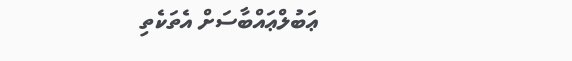ޢަބުލްޢައްބާސަށް އެތަކެތި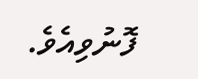ފޮނުވިއެވެ.